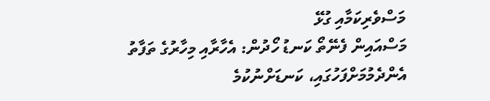މަސްވެރިކަމާއި ގުޅޭ
މަސްއައިން ފެނޭތޯ ކަނޑު ހޯދުން: އެހާރާއި މިހާރުގެ ތަފާތު
އެންދެމުމަށްފަހުގައި، ކަނޑަށްނުކުމެ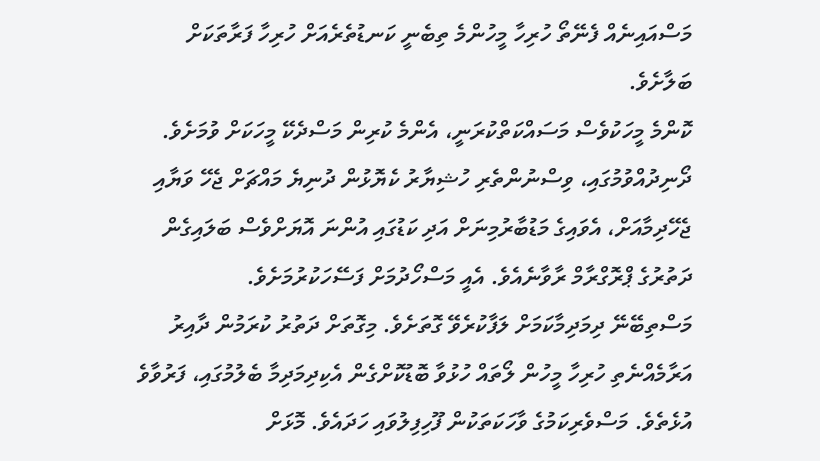މަސްއައިނެއް ފެނޭތޯ ހުރިހާ މީހުންމެ ތިބެނީ ކަނޑުތެރެއަށް ހުރިހާ ފަރާތަކަށް ބަލާށެވެ.
ކޮންމެ މީހަކުވެސް މަސައްކަތްކުރަނީ، އެންމެ ކުރިން މަސްދެކޭ މީހަކަށް ވުމަށެވެ. ދޯނިދުއްވުމުގައި، ވިސްނުންތެރި ހުޝިޔާރު ކެޔޮޅުން ދުނިޔެ މައްޗަށް ޖެހޭ ވަޔާއި ޖެހޭދިމާއަށް، އެވައިގެ މަޑުބާރުމިނަށް އަދި ކަޑުގައި އުންނަ އޮޔަށްވެސް ބަލައިގެން ދަތުރުގެ ޕްރޮގްރާމް ރާވާނެއެވެ. އެއީ މަސްހޯދުމަށް ފަސޭހަކުރުމަށެވެ.
މަސްތިބޭނޭ ދިމަދިމާކަމަށް ލަފާކުރެވޭ ގޮތަށެވެ. މިގޮތަށް ދަތުރު ކުރަމުން ދާއިރު އަރާމެއްނެތި ހުރިހާ މީހުން ލޯތައް ހުޅުވާ ބޮޑުކޮށްގެން އެކިދިމަދިމާ ބެލުމުގައި، ފަރުވާވެ އުޅެތެވެ. މަސްވެރިކަމުގެ ވާހަކަތަކުން ފޫހިފިލުވައި ހަދައެވެ. މޮޅަށް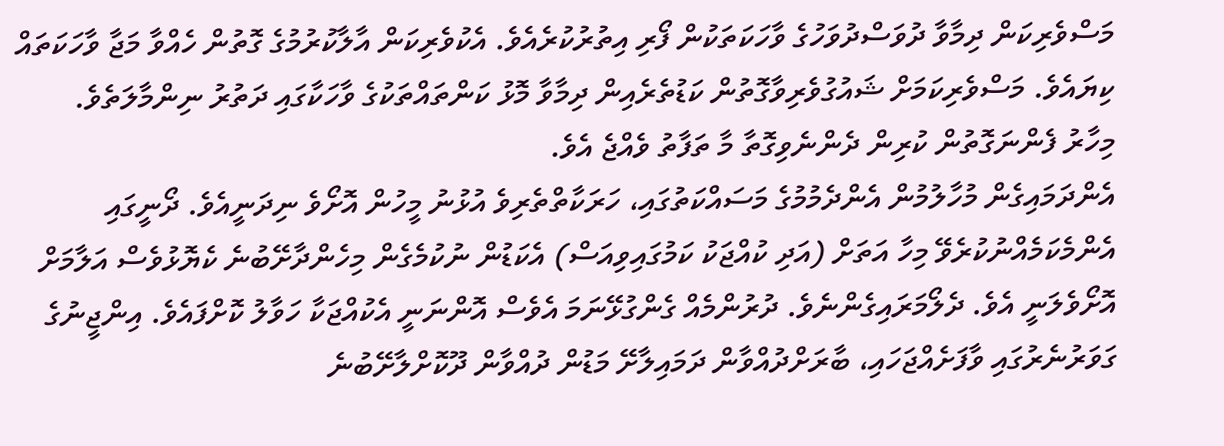މަސްވެރިކަން ދިމާވާ ދުވަސްދުވަހުގެ ވާހަކަތަކުން ފޯރި އިތުރުކުރެއެވެ. އެކުވެރިކަން އާލާކުރުމުގެ ގޮތުން ހެއްވާ މަޖާ ވާހަކަތައް ކިޔައެވެ. މަސްވެރިކަމަށް ޝައުގުވެރިވާގޮތުން ކަޑުތެރެއިން ދިމާވާ މޮޅު ކަންތައްތަކުގެ ވާހަކާގައި ދަތުރު ނިންމާލަތެވެ.
މިހާރު ފެންނަގޮތުން ކުރިން ދެންނެވިގޮތާ މާ ތަފާތު ވެއްޖެ އެވެ.
އެންދަމައިގެން މުހާލުމުން އެންދެމުމުގެ މަސައްކަތުގައި، ހަރަކާތްތެރިވެ އުޅުނު މީހުން އޮށޯވެ ނިދަނީއެވެ. ދޯނީގައި އެންމެކަމެއްނުކުރެވޭ މިހާ އަތަށް (އަދި ކުއްޖަކު ކަމުގައިވިއަސް) އެކަޑުން ނުކުމެގެން މިހެންދާށޭބުނެ ކެޔޮޅުވެސް އަލާމަށް އޮށޯވެލަނީ އެވެ. ދެލޯމަރައިގެންނެވެ. ދުރުންމެއް ގެންގުޅޭނަމަ އެވެސް އޮންނަނީ އެކުއްޖަކާ ހަވާލު ކޮށްފައެވެ. އިންޖީނުގެ ގަވަރުނެރުގައި ވާފަށެއްޖަހައި، ބާރަށްދުއްވާން ދަމައިލާށޭ މަޑުން ދުއްވާން ދޫކޮށްލާށޭބުނެ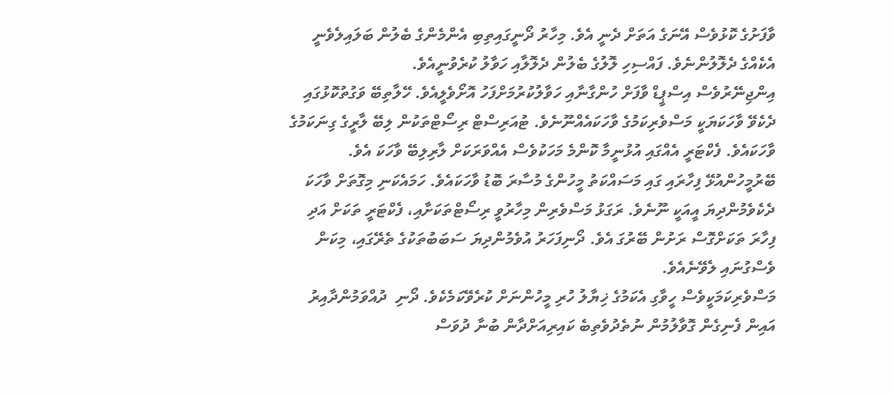ވާފަށުގެ ކޮޅުވެސް އޭނަގެ އަތަށް ދެނީ އެވެ. މިހާރު ދޯނީގައިތިބި އެންމެންގެ ބެލުން ބަލައިލެވެނީ އެކެއްގެ ދެލޮލުންނެވެ. ފައްސިހި ލޮލުގެ ބެލުން ދެލޮލާއި ހަވާލު ކުރެވުނީއެވެ.
އިންޖިނޭރުވެސް އިސްޕީޑް ވާފަށް ހުންގާނާއި ހަވާލުކުރުމަށްފަހު އޮށޯވެލީއެވެ. ހޭލާތިބޭ ވަގުތުކޮޅުގައި ދެކެވޭ ވާހަކަޔަކީ މަސްވެރިކަމުގެ ވާހަކައެއްނޫނެވެ. ޓުއަރިސްޓް ރިސޯޓްތަކުން ލިބޭ ލާރީގެ ގިނަކަމުގެ ވާހަކައެވެ. ފެކްޓަރީ އެއްގައި އުޅުނީމާ ކޮންމެ މަހަކުވެސް އެއްވަރަކަށް ލާރިލިބޭ ވާހަކަ އެވެ. ބޭރުމީހުންއުޅޭ ފިހާރައި ގައި މަސައްކަތު މީހުންގެ މުސާރަ ބޮޑު ވާހަކައެވެ. ހަމައެކަނި މިގޮތަށް ވާހަކަ ދެކެވެމުންދިޔަ އީއަކީ ނޫނެވެ. ރަގަޅު މަސްވެރިން މިހާރުވީ ރިސޯޓްތަކަށާއި، ފެކްޓަރީ ތަކަށް އަދި ފިހާރަ ތަކަށްގޮސް ރަށުން ބޭރުގަ އެވެ. ދޯނިފަހަރު އުވެމުންދިޔަ ސަބަބުތަކުގެ ތެރޭގައި، މިކަން ވެސްގުނައި ލެވޭނެއެވެ.
މަސްވެރިކަމަކީވެސް ހީވާގި އެކަމުގެ ޚިޔާލު ހުރި މީހުންނަށް ކުރެވޭކަމެކެވެ. ދޯނި  ދުއްވަމުންދާއިރު އައިން ފެނިގެން ގޮވާލުމުން ނުތެދުވެތިބެ ކައިރިއަށްދާން ބުނާ ދުވަސް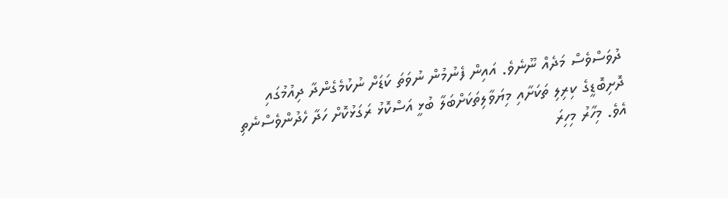ދުވަސްވެސް މަދެއް ނޫނެވެ. އައިން ފެނުމުން ނުވަތަ ކަޑަށް ނުކުމެގެންދާ ދިއުމުގައި ދޮށިބޮޑީގެ ކިރިލި ތަކަށާއި މިޔަވާލިތަކަށްބަލާ ބުޅީ އަސްކޮޅު ރަގަޅުކޮށް ހަދާ ހެދުންވެސްނެތި އެވެ. މިހާރު މިހިރަ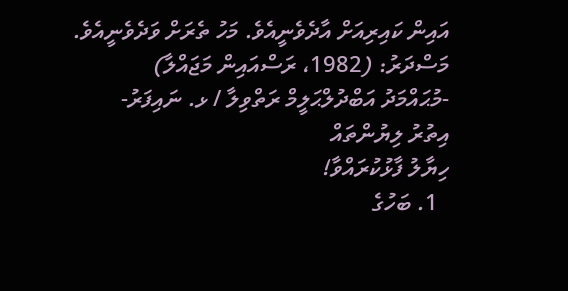އައިން ކައިރިއަށް އާދެވެނީއެވެ. މަހު ތެރަށް ވަދެވެނީއެވެ.
މަސްދަރު: (1982، ރަސްއައިން މަޖައްލާ)
-މުޙައްމަދު އަބްދުލްޙަލީމް ރަތްވިލާ / ޅ. ނައިފަރު-
އިތުރު ލިޔުންތައް
ހިޔާލު ފާޅުކުރައްވާ!
  1. ބަހުގެ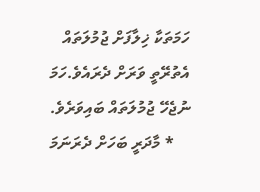ހަމަތަކާ ޚިލާފަށް ޖުމުލަތައް އެތުރޭތީ ވަރަށް ދެރައެވެ.ހަމަ ނުޖެހޭ ޖުމުލަތައް ބައިވަރެވެ.
    * މާދަރީ ބަހަށް ދެރަނަމަ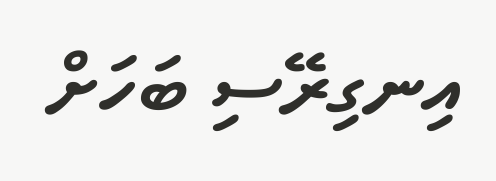އިނގިރޭސި ބަހަށް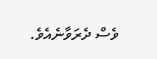ވެސް ދެރަވާނެއެވެ.